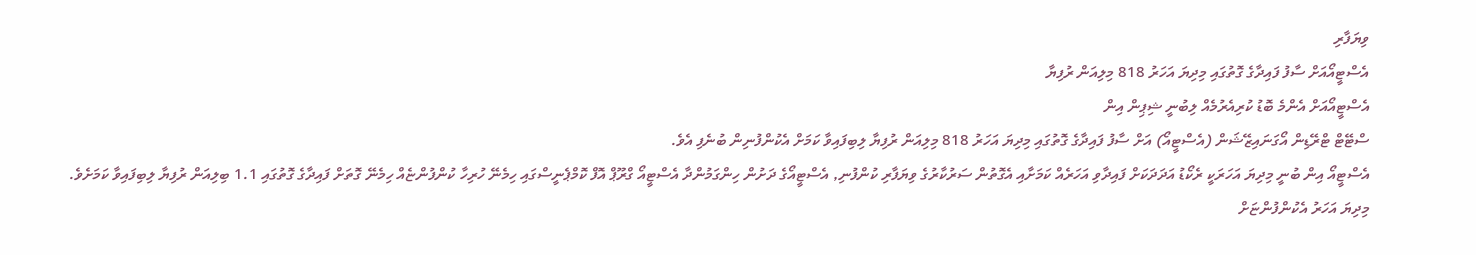ވިޔަފާރި
އެސްޓީއޯއަށް ސާފު ފައިދާގެ ގޮތުގައި މިދިޔަ އަހަރު 818 މިލިއަން ރުފިޔާ
އެސްޓީއޯއަށް އެންމެ ބޮޑު ކުރިއެރުމެއް ލިބުނީ ޝިޕިން އިން
ސްޓޭޓް ޓްރޭޑިން އޯގަނައިޒޭޝަން (އެސްޓީއޯ) އަށް ސާފު ފައިދާގެ ގޮތުގައި މިދިޔަ އަހަރު 818 މިލިއަން ރުފިޔާ ލިބިފައިވާ ކަމަށް އެކުންފުނިން ބުނެފި އެވެ.
އެސްޓީއޯ އިން ބުނީ މިދިޔަ އަހަރަކީ ރެކޯޑު އަދަދަކަށް ފައިދާވި އަހަރެއް ކަމަށާއި އެގޮތުން ސަރުކާރުގެ ވިޔަފާރި ކުންފުނި, އެސްޓީއޯގެ ދަށުން ހިންގަމުންދާ އެސްޓީއޯ ގްރޫޕް އޮފް ކޮމްޕެނީސްގައި ހިމެނޭ ހުރިހާ ކުންފުންޏެއް ހިމެނޭ ގޮތަށް ފައިދާގެ ގޮތުގައި 1.1 ބިލިއަން ރުފިޔާ ލިބިފައިވާ ކަމަށެވެ.
މިދިޔަ އަހަރު އެކުންފުންޏަށް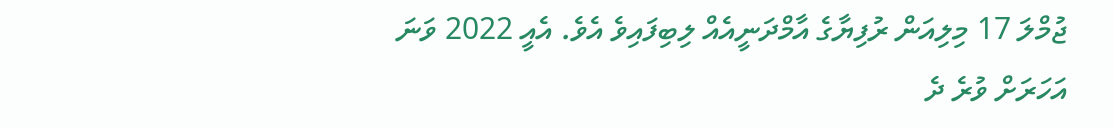ޖުމްލަ 17 މިލިއަން ރުފިޔާގެ އާމްދަނީއެއް ލިބިފައިވެ އެވެ. އެއީ 2022 ވަނަ އަހަރަށް ވުރެ ދެ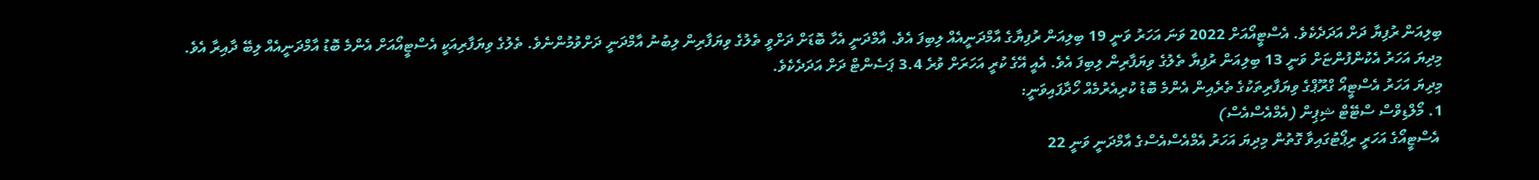ބިލިއަން ރުފިޔާ ދަށް އަދަދެކެވެ. އެސްޓީއޯއަށް 2022 ވަނަ އަހަރު ވަނީ 19 ބިލިއަން ރުފިޔާގެ އާމްދަނީއެއް ލިބިފަ އެވެ. އާމްދަނީ އެހާ ބޮޑަށް ދަށްވީ ތެލުގެ ވިޔަފާރިން ލިބުނު އާމްދަނީ ދަށްވުމުންނެވެ. ތެލުގެ ވިޔަފާރިއަކީ އެސްޓީއޯއަށް އެންމެ ބޮޑު އާމްދަނީއެއް ލިބޭ ދާއިރާ އެވެ. މިދިޔަ އަހަރު އެކުންފުންޏަށް ވަނީ 13 ބިލިއަން ރުފިޔާ ތެލުގެ ވިޔަފާރިން ލިބިފަ އެވެ. އެއީ އޭގެ ކުރީ އަހަރަށް ވުރެ 3.4 ޕަސެންޓް ދަށް އަދަދެކެވެ.
މިދިޔަ އަހަރު އެސްޓީއޯ ގްރޫޕްގެ ވިޔަފާރިތަކުގެ ތެރެއިން އެންމެ ބޮޑު ކުރިއެރުމެއް ހޯދާފައިވަނީ:
1. މޯލްޑިވްސް ސްޓޭޓް ޝިޕިން (އެމްއެސްއެސް)
 އެސްޓީއޯގެ އަހަރީ ރިޕޯޓުގައިވާ ގޮތުން މިދިޔަ އަހަރު އެމްއެސްއެސްގެ އާމްދަނީ ވަނީ 22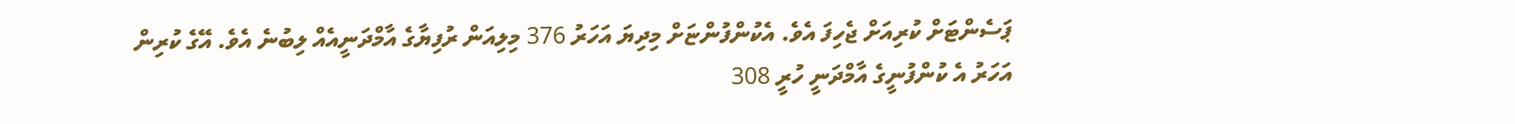ޕަސެންޓަށް ކުރިއަށް ޖެހިފަ އެވެ. އެކުންފުންޏަށް މިދިޔަ އަހަރު 376 މިލިއަން ރުފިޔާގެ އާމްދަނީއެއް ލިބުނެ އެވެ. އޭގެ ކުރިން އަހަރު އެ ކުންފުނީގެ އާމްދަނީ ހުރީ 308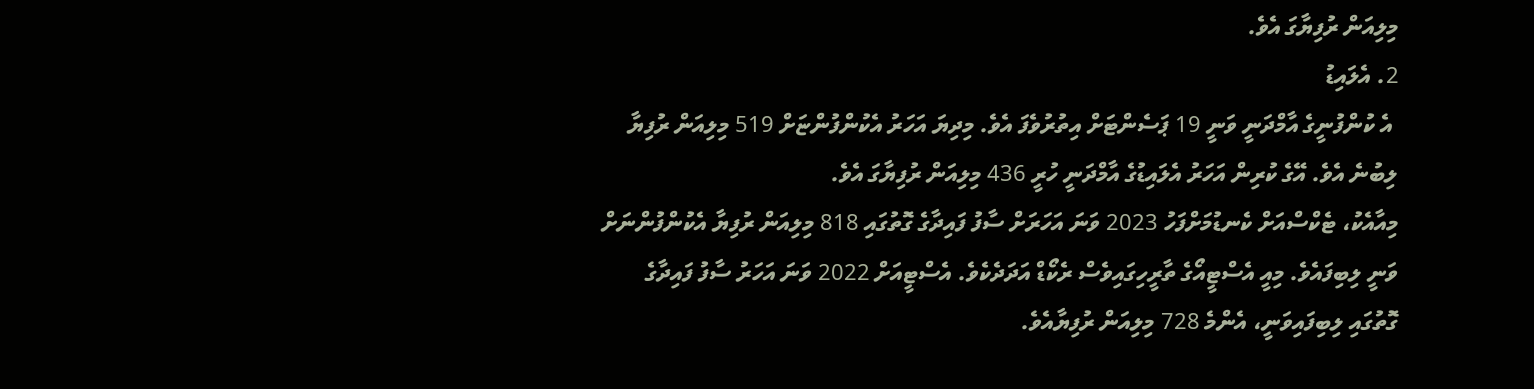މިލިއަން ރުފިޔާގަ އެވެ.
2. އެލައިޑު
 އެ ކުންފުނީގެ އާމްދަނީ ވަނީ 19 ޕަސެންޓަށް އިތުރުވެފަ އެވެ. މިދިޔަ އަހަރު އެކުންފުންޏަށް 519 މިލިއަން ރުފިޔާ ލިބުނެ އެވެ. އޭގެ ކުރިން އަހަރު އެލައިޑުގެ އާމްދަނީ ހުރީ 436 މިލިއަން ރުފިޔާގަ އެވެ.
މިއާއެކު، ޓެކްސްއަށް ކެނޑުމަށްފަހު 2023 ވަނަ އަހަރަށް ސާފު ފައިދާގެ ގޮތުގައި 818 މިލިއަން ރުފިޔާ އެކުންފުންނަށް ވަނީ ލިބިފައެވެ. މިއީ އެސްޓީއޯގެ ތާރީހިގައިވެސް ރެކޯޑް އަދަދެކެވެ. އެސްޓީއަށް 2022 ވަނަ އަހަރު ސާފު ފައިދާގެ ގޮތުގައި ލިބިފައިވަނީ، އެންމެ 728 މިލިއަން ރުފިޔާއެވެ.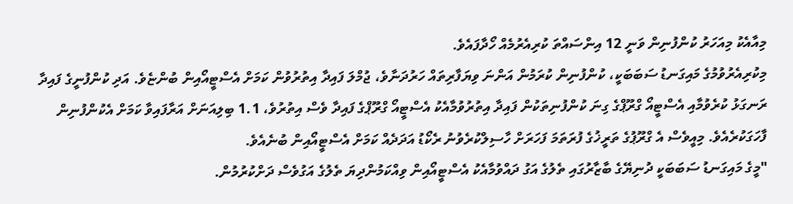މިއާއެކު މިއަހަރު ކުންފުނިން ވަނީ 12 އިންސައްތަ ކުރިއެރުމެއް ހޯދާފައެވެ.
މިކުރިއެރުވުމުގެ މައިގަނޑު ސަބަބަކީ، ކުންފުނިން ކުރަމުން އަންނަ ވިޔަފާރިތައް ހަރުދަނާވެ، ޖުމްލަ ފައިދާ އިތުރުވުން ކަމަށް އެސްޓީއޯއިން ބުންޏެވެ. އަދި ކުންފުނީގެ ފައިދާ ރަނގަޅު ކުރެވުމާއި އެސްޓީއޯ ގްރޫޕްގެ ގިނަ ކުންފުނިތަކުން ފައިދާ އިތުރުވުމާއެކު އެސްޓީއޯ ގްރޫޕްގެ ފައިދާ ވެސް އިތުރުވެ، 1.1 ބިލިއަނަށް އަރާފައިވާ ކަމަށް އެކުންފުނިން ފާހަގަކުރެއެވެ. މިއީވެސް އެ ގްރޫޕުގެ ތަރީޚުގެ ފުރަތަމަ ފަހަރަށް ހާސިލްކުރެވުނު ރެކޯޑު އަދަދެއް ކަމަށް އެސްޓީއޯއިން ބުނެއެވެ.
"މީގެ މައިގަނޑު ސަބަބަކީ ދުނިޔޭގެ ބާޒާރުގައި ތެލުގެ އަގު ދައްވުމާއެކު އެސްޓީއޯއިން ވިއްކަމުންދިޔަ ތެލުގެ އަގުވެސް ދަށްކުރުމުން.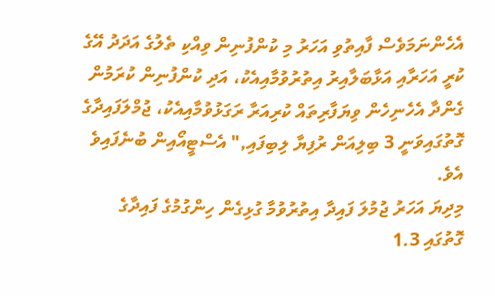އެހެންނަމަވެސް ފާއިތުވި އަހަރު މި ކުންފުނިން ވިއްކި ތެލުގެ އަދަދު އޭގެ ކުރީ އަހަރާއި އަޅާބަލާއިރު އިތުރުވުމާއިއެކު، އަދި ކުންފުނިން ކުރަމުން ގެންދާ އެހެނިހެން ވިޔަފާރިތައް ކުރިއަރާ ރަގަޅުވުމާއިއެކު، ޖުމްލަފައިދާގެ ގޮތުގައިވަނީ 3 ބިލިއަން ރުފިޔާ ލިބިފައި," އެސްޓީއޯއިން ބުނެފައިވެ އެވެ.
މިދިޔަ އަހަރު ޖުމުލަ ފައިދާ އިތުރުވުމާ ގުޅިގެން ހިންގުމުގެ ފައިދާގެ ގޮތުގައި 1.3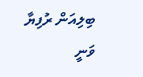ބިލިއަން ރުފިޔާ ވަނީ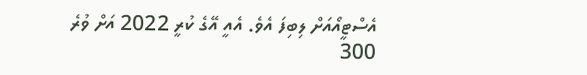އެސްޓީއޯއަށް ލިބިފަ އެވެ. އެއީ އޭގެ ކުރީ 2022 އަށް ވުރެ 300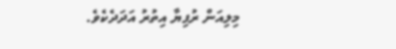މިލިއަން ރުފިޔާ އިތުރު އަދަދެކެވެ.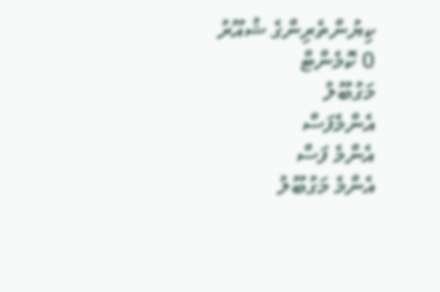ކިޔުންތެރިންގެ ޝުއޫރު
0 ކޮމެންޓް
މަގުބޫލު
އެންމެފަސް
އެންމެ ފަސް
އެންމެ މަގުބޫލު